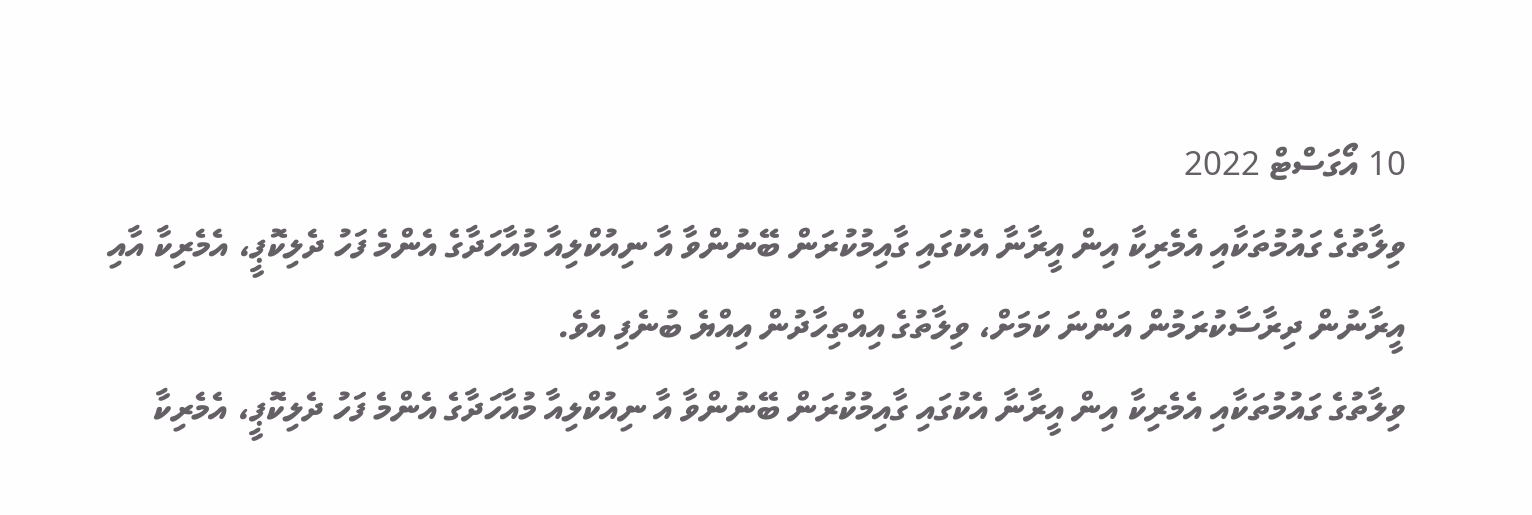10 އޯގަސްޓް 2022
ވިލާތުގެ ގައުމުތަކާއި އެމެރިކާ އިން އީރާނާ އެކުގައި ގާއިމުކުރަން ބޭނުންވާ އާ ނިއުކްލިއާ މުއާހަދާގެ އެންމެ ފަހު ދެލިކޮޕީ، އެމެރިކާ އާއި އީރާނުން ދިރާސާކުރަމުން އަންނަ ކަމަށް، ވިލާތުގެ އިއްތިހާދުން އިއްޔެ ބުނެފި އެވެ.
ވިލާތުގެ ގައުމުތަކާއި އެމެރިކާ އިން އީރާނާ އެކުގައި ގާއިމުކުރަން ބޭނުންވާ އާ ނިއުކްލިއާ މުއާހަދާގެ އެންމެ ފަހު ދެލިކޮޕީ، އެމެރިކާ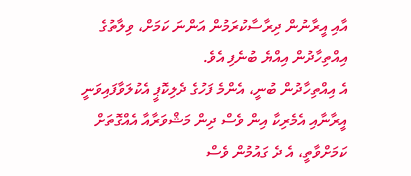އާއި އީރާނުން ދިރާސާކުރަމުން އަންނަ ކަމަށް، ވިލާތުގެ އިއްތިހާދުން އިއްޔެ ބުނެފި އެވެ.
އެ އިއްތިހާދުން ބުނީ، އެންމެ ފަހުގެ ދެލިކޮޕީ އެކުލަވާފައިވަނީ އީރާނާއި އެމެރިކާ އިން ވެސް ދިން މަޝްވަރާއާ އެއްގޮތަށް ކަމަށްވާތީ، އެ ދެ ގައުމުން ވެސް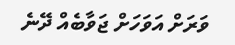ވަރަށް އަވަހަށް ޖަވާބެއް ދޭނެ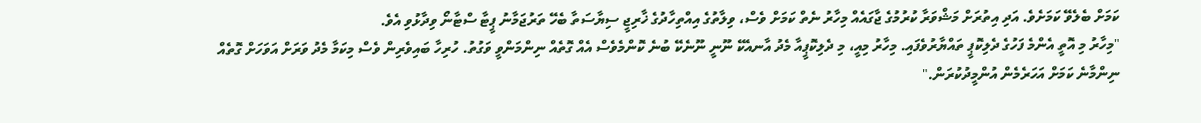ކަމަށް ބެލެވޭ ކަމަށެވެ. އަދި އިތުރަށް މަޝްވަރާ ކުރުމުގެ ޖާގައެއް މިހާރު ނެތް ކަމަށް ވެސް، ވިލާތުގެ އިއްތިހާދުގެ ޚާރިޖީ ސިޔާސަތާ ބެހޭ ތަރުޖަމާނު ޕީޓާ ސްޓާނޯ ވިދާޅުވި އެވެ.
"މިހާރު މި އޮތީ އެންމެ ފަހުގެ ދެލިކޮޕީ ތައްޔާރުވެފައި. މިހާރު މިއީ، މި ދެލިކޮޕީއާ މެދު އާނއެކޭ ނޫނީ ނޫނެކޭ ބުނެ ކޮންމެވެސް އެއް ގޮތެއް ނިންމަންވީ ވަގުތު. ހުރިހާ ބައިވެރިން ވެސް މިކަމާ މެދު ވަރަށް އަވަހަށް ގޮތެއް ނިންމާނެ ކަމަށް އަހަރެމެން އުންމީދުކުރަން."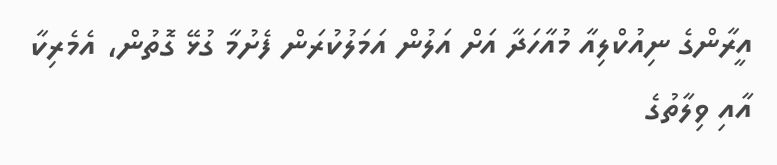އީރާންގެ ނިއުކްލިއާ މުއާހަދާ އަށް އަލުން އަމަލުކުރަން ފެށުމާ ގުޅޭ ގޮތުން، އެމެރިކާ އާއި ވިލާތުގެ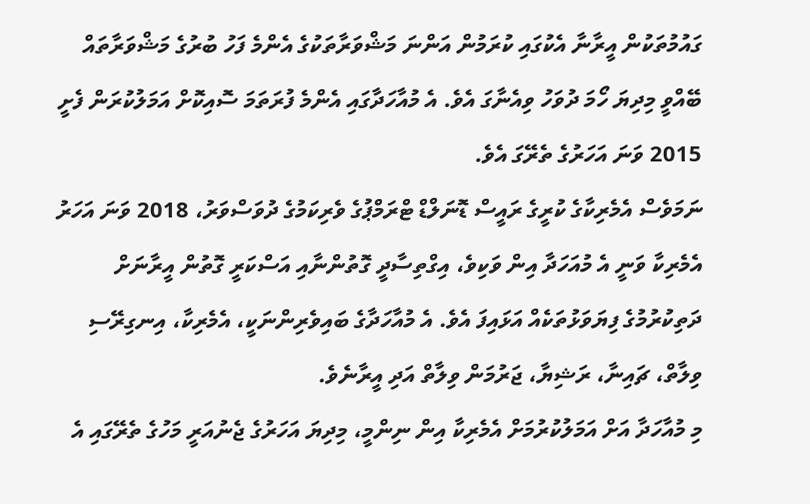ގައުމުތަކުން އީރާނާ އެކުގައި ކުރަމުން އަންނަ މަޝްވަރާތަކުގެ އެންމެ ފަހު ބުރުގެ މަޝްވަރާތައް ބޭއްވީ މިދިޔަ ހޯމަ ދުވަހު ވިއެނާގަ އެވެ. އެ މުއާހަދާގައި އެންމެ ފުރަތަމަ ސޮއިކޮށް އަމަލުކުރަން ފެށީ 2015 ވަނަ އަހަރުގެ ތެރޭގަ އެވެ.
ނަމަވެސް އެމެރިކާގެ ކުރީގެ ރައީސް ޑޮނަލްޑް ޓްރަމްޕުގެ ވެރިކަމުގެ ދުވަސްވަރު، 2018 ވަނަ އަހަރު އެމެރިކާ ވަނީ އެ މުއަހަދާ އިން ވަކިވެ، އިގްތިސާދީ ގޮތުންނާއި އަސްކަރީ ގޮތުން އީރާނަށް ދަތިކުރުމުގެ ފިޔަވަޅުތަކެއް އަޅައިފަ އެވެ. އެ މުއާހަދާގެ ބައިވެރިންނަކީ، އެމެރިކާ، އިނގިރޭސި ވިލާތް، ޗައިނާ، ރަޝިޔާ، ޖަރުމަން ވިލާތް އަދި އީރާނެވެ.
މި މުއާހަދާ އަށް އަމަލުކުރުމަށް އެމެރިކާ އިން ނިންމީ، މިދިޔަ އަހަރުގެ ޖެނުއަރީ މަހުގެ ތެރޭގައި އެ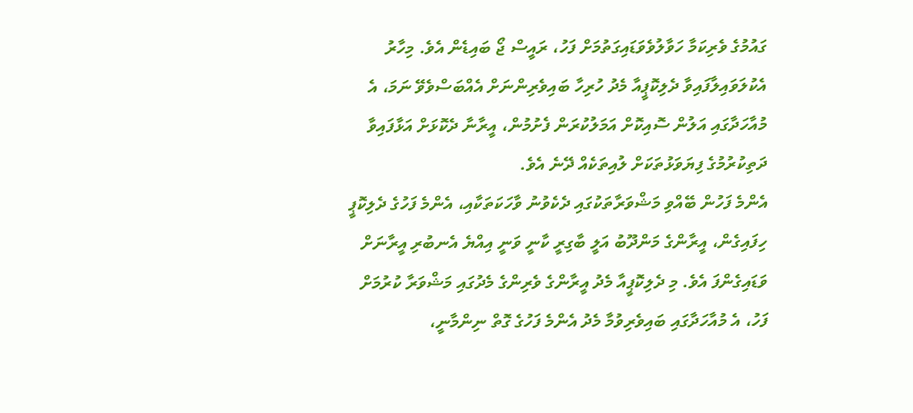ގައުމުގެ ވެރިކަމާ ހަވާލުވެވަޑައިގަތުމަށް ފަހު، ރައީސް ޖޯ ބައިޑެން އެވެ. މިހާރު އެކުލަވައިލާފައިވާ ދެލިކޮޕީއާ މެދު ހުރިހާ ބައިވެރިންނަށް އެއްބަސްވެވޭ ނަމަ، އެ މުއާހަދާގައި އަލުން ސޮއިކޮށް އަމަލުކުރަން ފެށުމުން، އީރާނާ ދެކޮޅަށް އަޅާފައިވާ ދަތިކުރުމުގެ ފިޔަވަޅުތަކަށް ލުއިތަކެއް ދޭނެ އެވެ.
އެންމެ ފަހުން ބޭއްވި މަޝްވަރާތަކުގައި ދެކެވުނު ވާހަކަތަކާއި، އެންމެ ފަހުގެ ދެލިކޮޕީ ހިފައިގެން، އީރާންގެ މަންދޫބު އަލީ ބާގިރީ ކާނީ ވަނީ އިއްޔެ އެނބުރި އީރާނަށް ވަޑައިގެންފަ އެވެ. މި ދެލިކޮޕީއާ މެދު އީރާންގެ ވެރިންގެ މެދުގައި މަޝްވަރާ ކުރުމަށް ފަހު، އެ މުއާހަދާގައި ބައިވެރިވުމާ މެދު އެންމެ ފަހުގެ ގޮތް ނިންމާނީ،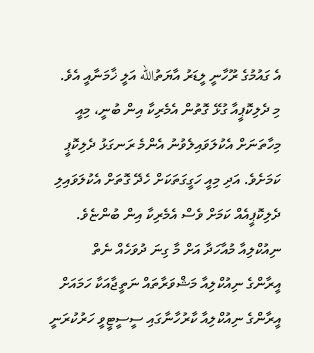އެ ގައުމުގެ ރޫހާނީ ލީޑަރު އާޔަތުالله އަލީ ޚާމަނާއީ އެވެ.
މި ދެލިކޮޕީއާ ގުޅޭ ގޮތުން އެމެރިކާ އިން ބުނީ، މިއީ މިހާތަނަށް އެކުލަވައިލެވުނު އެންމެ ރަނގަޅު ދެލިކޮޕީ ކަމަށެވެ. އަދި މިއީ ހަގީގަތަކަށް ހެދޭ ގޮތަށް އެކުލަވައިލި ދެލިކޮޕީއެއް ކަމަށް ވެސް އެމެރިކާ އިން ބުންޏެވެ.
ނިއުކްލިއާ މުއާހަދާ އަށް މާ ގިނަ ދުވަހެއް ނެތް
އީރާންގެ ނިއުކްލިއާ މަޝްވަރާތައް ނަތީޖާއަކާ ހަމައަށް
އީރާންގެ ނިއުކްލިއާ ކާރުހާނާގައި ސީސީޓީވީ ހަރުކުރަނީ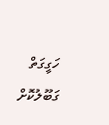ހަގީގަތް ގަބޫލުކޮށް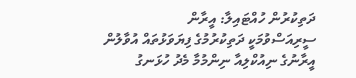ދަތިކުރުން ހުއްޓައިލާ: އީރާން
ސީރިއަސްވުމަކީ ދަތިކުރުމުގެ ފިޔަވަޅުތައް އުވާލުން
އީރާނުގެ ނިއުކްލިއާ ނިންމުމާ މެދު ހުޅަނގު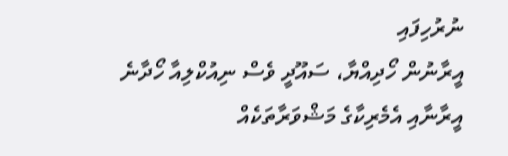ނުރުހިފައި
އީރާނުން ހޯދިއްޔާ، ސައޫދީ ވެސް ނިއުކްލިއާ ހޯދާނެ
އީރާނާއި އެމެރިކާގެ މަޝްވަރާތަކެއް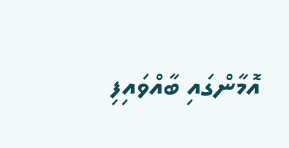އޮމާންގައި ބާއްވައިފި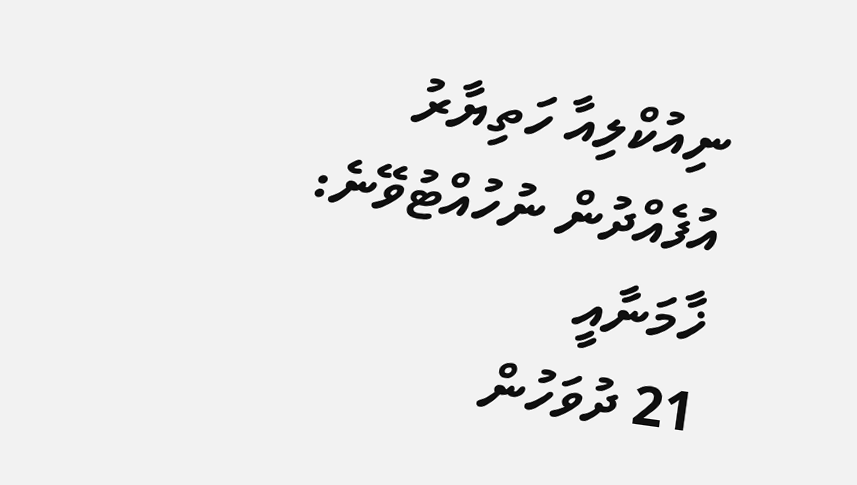ނިއުކްލިއާ ހަތިޔާރު އުފެއްދުން ނުހުއްޓުވޭނެ: ޚާމަނާއީ
21 ދުވަހުން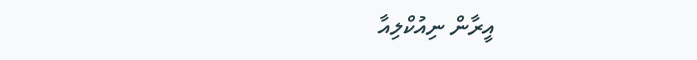އީރާން ނިއުކްލިއާ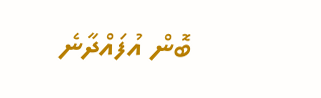ބޮން އުފައްދާނެ